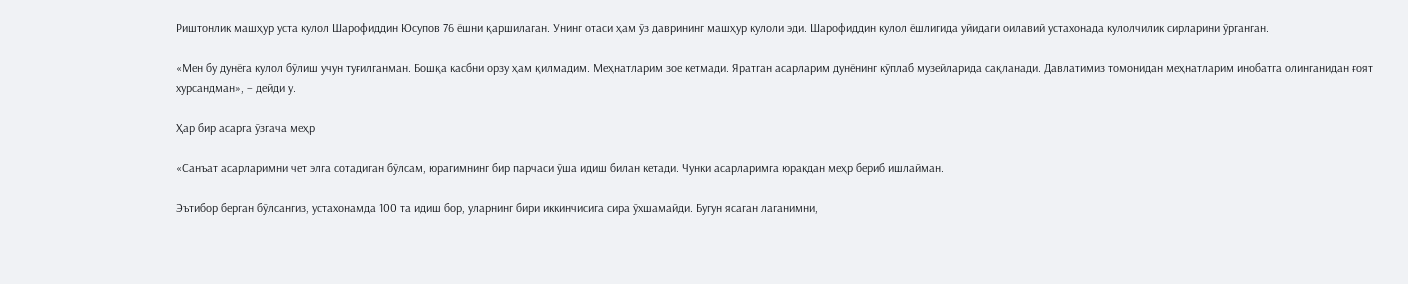Риштонлик машҳур уста кулол Шарофиддин Юсупов 76 ёшни қаршилаган. Унинг отаси ҳам ўз даврининг машҳур кулоли эди. Шарофиддин кулол ёшлигида уйидаги оилавий устахонада кулолчилик сирларини ўрганган.

«Мен бу дунёга кулол бўлиш учун туғилганман. Бошқа касбни орзу ҳам қилмадим. Меҳнатларим зое кетмади. Яратган асарларим дунёнинг кўплаб музейларида сақланади. Давлатимиз томонидан меҳнатларим инобатга олинганидан ғоят хурсандман», – дейди у.

Ҳар бир асарга ўзгача меҳр

«Санъат асарларимни чет элга сотадиган бўлсам, юрагимнинг бир парчаси ўша идиш билан кетади. Чунки асарларимга юракдан меҳр бериб ишлайман.

Эътибор берган бўлсангиз, устахонамда 100 та идиш бор, уларнинг бири иккинчисига сира ўхшамайди. Бугун ясаган лаганимни,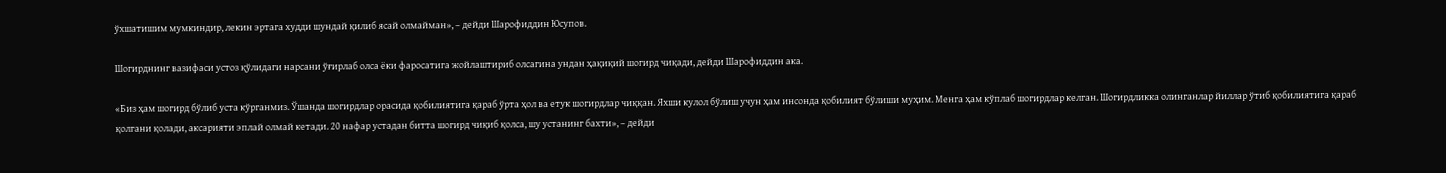ўхшатишим мумкиндир, лекин эртага худди шундай қилиб ясай олмайман», – дейди Шарофиддин Юсупов.

Шогирднинг вазифаси устоз қўлидаги нарсани ўғирлаб олса ёки фаросатига жойлаштириб олсагина ундан ҳақиқий шогирд чиқади, дейди Шарофиддин ака.

«Биз ҳам шогирд бўлиб уста кўрганмиз. Ўшанда шогирдлар орасида қобилиятига қараб ўрта ҳол ва етук шогирдлар чиққан. Яхши кулол бўлиш учун ҳам инсонда қобилият бўлиши муҳим. Менга ҳам кўплаб шогирдлар келган. Шогирдликка олинганлар йиллар ўтиб қобилиятига қараб қолгани қолади, аксарияти эплай олмай кетади. 20 нафар устадан битта шогирд чиқиб қолса, шу устанинг бахти», – дейди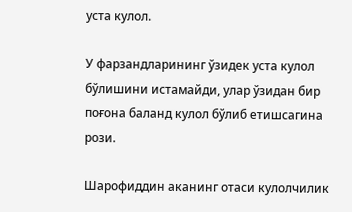уста кулол.

У фарзандларининг ўзидек уста кулол бўлишини истамайди, улар ўзидан бир поғона баланд кулол бўлиб етишсагина рози.

Шарофиддин аканинг отаси кулолчилик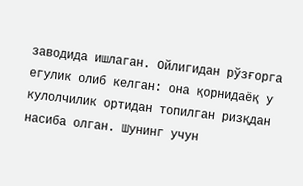заводида ишлаган. Ойлигидан рўзғорга егулик олиб келган: она қорнидаёқ у кулолчилик ортидан топилган ризқдан насиба олган. Шунинг учун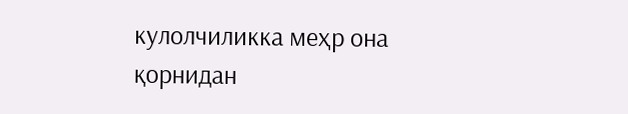кулолчиликка меҳр она қорнидан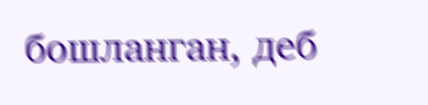бошланган, деб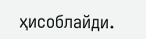ҳисоблайди.